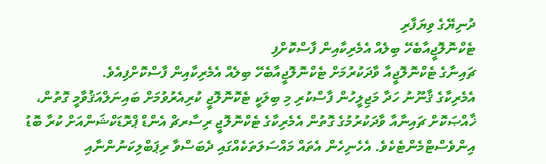ދުނިޔޭގެ ވިޔަފާރި
ޓެކްނޮލޮޖީއާބެހޭ ބިލެއް އެމެރިކާއިން ފާސްކޮށްފި
ޗައިނާގެ ޓެކްނޮލޮޖީއާ ވާދަކުރުމަށް ޓެކްނޮލޮޖީއާބެހޭ ބިލެއް އެމެރިކާއިން ފާސްކޮށްފިއެވެ.
އެމެރިކާގެ ޤާނޫނު ހަދާ މަޖިލީހުން ފާސްކުރި މި ބިލަކީ ޓެކޮނޮލޮޖީ ކުރިއެރުވުމަށް ބައިނަލްއަޤުވާމީ ގޮތުން، ޚާއްޞަކޮށް ޗައިނާއާ ވާދަކުރުމުގެ ގޮތުން އެމެރިކާގެ ޓެކްނޮލޮޖީ ރިސާރޗް އެންޑް ޕްރޮޑަކްޝަންއަށް ކުރާ ބޮޑު އިންވެސްޓްމެންޓެކެވެ. އެހެނިހެން އެތައް މައްސަލަތަކެއްގައި ދެބަސްވާ ރިޕަބްލިކަނުންނާއި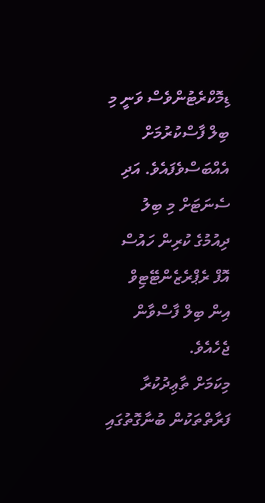ޑިމޮކްރެޓުންވެސް ވަނީ މި ބިލް ފާސްކުރުމަށް އެއްބަސްވެފައެވެ. އަދި ސެނަޓަށް މި ބިލު ދިއުމުގެ ކުރިން ހައުސް އޮފް ރެޕްރެޒެންޓޭޓިވް އިން ބިލް ފާސްވާން ޖެހެއެވެ.
މިކަމަށް ތާޢިދުކުރާ ފަރާތްތަކުން ބުނާގޮތުގައި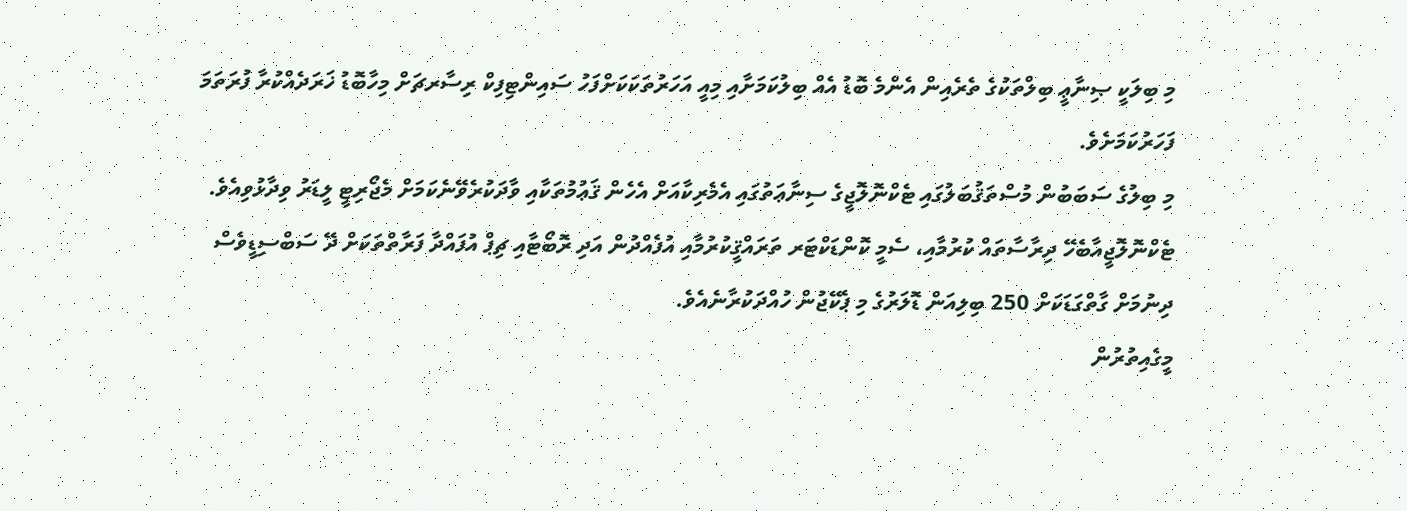މި ބިލަކީ ޞިނާޢީ ބިލްތަކުގެ ތެރެއިން އެންމެ ބޮޑު އެއް ބިލުކަމަށާއި މިއީ އަހަރުތަކަކަށްފަހު ސައިންޓިފިކް ރިސާރޗަށް މިހާބޮޑު ޚަރަދެއްކުރާ ފުރަތަމަ ފަހަރުކަމަށެވެ.
މި ބިލުގެ ސަބަބުން މުސްތަޤުބަލުގައި ޓެކްނޮލޮޖީގެ ސިނާޢަތުގައި އެމެރިކާއަށް އެހެން ޤަޢުމުތަކާއި ވާދަކުރެވޭނެކަމަށް މެޖޯރިޓީ ލީޑަރު ވިދާޅުވިއެވެ.
ޓެކްނޮލޮޖީއާބެހޭ ދިރާސާތައް ކުރުމާއި، ސެމީ ކޮންޑަކްޓަރ ތަރައްޤީކުރުމާއި އުފެއްދުން އަދި ރޮބޯޓާއި ޗިޕް އުފައްދާ ފަރާތްތަކަށް ދޭ ސަބްސިޑީވެސް ދިނުމަށް ގާތްގަޑަކަށް 250 ބިލިއަން ޑޮލަރުގެ މި ޕެކޭޖުން ހުއްދަކުރާނެއެވެ.
މީގެއިތުރުން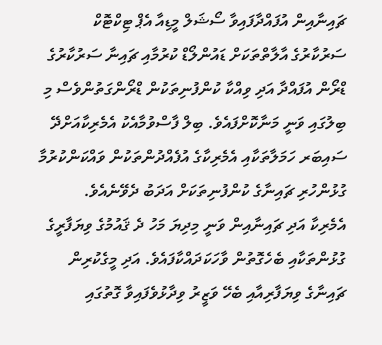ޗައިނާއިން އުފައްދާފައިވާ ސޯޝަލް މީޑިއާ އެޕް ޓިކްޓޮކް ސަރުކާރުގެ އާލާތްތަކަށް ޑައުންލޯޑް ކުރުމާއި ޗައިނާ ސަރުކާރުގެ ޑްރޯން އުފައްދާ އަދި ވިއްކާ ކުންފުނިތަކުން ޑްރޯންގަތުންވެސް މި ބިލުގައި ވަނީ މަނާކޮށްފައެވެ. ބިލް ފާސްވުމާއެކު އެމެރިކާއަށްދޭ ސައިބަރ ހަމަލާތަކާއި އެމެރިކާގެ އުފެއްދުންތަކުން ވައްކަންކުރުމާ ގުޅުންހުރި ޗައިނާގެ ކުންފުނިތަކަށް އަދަބު ދެވޭނެއެވެ.
އެމެރިކާ އަދި ޗައިނާއިން ވަނީ މިދިޔަ މަހު ދެ ޤައުމުގެ ވިޔަފާރީގެ ގުޅުންތަކާއި ބެހެގޮތުން ވާހަކަދައްކާފައެވެ. އަދި މީގެކުރިން ޗައިނާގެ ވިޔަފާރިއާއި ބެހޭ ވަޒީރު ވިދާޅުވެފައިވާ ގޮތުގައި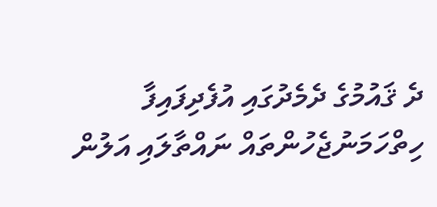ދެ ޤައުމުގެ ދެމެދުގައި އުފެދިފައިފާ ހިތްހަމަނުޖެހުންތައް ނައްތާލައި އަލުން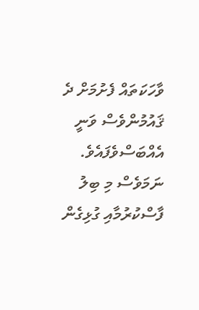ވާހަކަތައް ފެށުމަށް ދެ ޤައުމުންވެސް ވަނީ އެއްބަސްވެފައެވެ. ނަމަވެސް މި ބިލު ފާސްކުރުމާއި ގުޅިގެން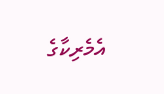އެމެރިކާގެ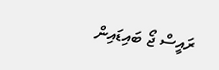ރައީސް ޖޯ ބައިޑައިން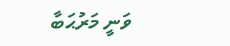ވަނީ މަރުޙަބާ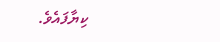ކިޔާފައެވެ.